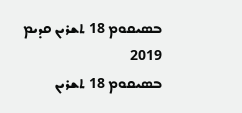ܒܣܝܩܘܡ 18 ܬܫܪܝܢ ܩܕܝܡ 2019
ܒܣܝܩܘܡ 18 ܬܫܪܝܢ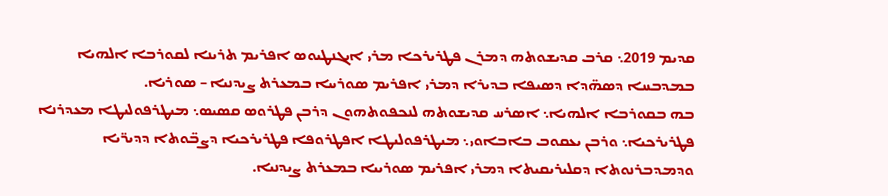ܩܕܝܡ 2019܆ ܩܪܒ ܩܕܝܫܘܬܗ ܕܡܪܢ ܦܛܪܝܪܟܐ ܡܪܝ ܐܝܓܢܛܝܘܣ ܐܦܪܝܡ ܬܪܝܢܐ ܠܩܘܪܒܐ ܐܠܗܝܐ ܒܡܕܒܚܐ ܕܣܗ̈ܕܐ ܕܣܝܦܐ ܒܕܝܪܐ ܕܡܪܝ ܐܦܪܝܡ ܣܘܪܝܝܐ ܒܡܥܪܬ ܨܝܕܢܝܐ – ܣܘܪܝܐ.
ܒܗ ܒܩܘܪܒܐ ܐܠܗܝܐ܆ ܐܣܪܚ ܩܕܝܫܘܬܗ ܠܢܟܦܘܬܗܘܢ ܕܪܒܢ ܦܛܪܘܣ ܩܣܝܣ܆ ܡܝܛܪܦܘܠܝܛܐ ܡܥܕܪܢܐ ܦܛܪܝܪܟܝܐ܆ ܘܪܒܢ ܝܥܩܘܒ ܒܐܒܐܘܝ܆ ܡܝܛܪܦܘܠܝܛܐ ܐܦܛܪܘܦܐ ܦܛܪܝܪܟܝܐ ܕܨܒ̈ܘܬܐ ܕܕܝܪ̈ܝܐ ܘܕܡܕܒܪܢܘܬܐ ܕܩܠܝܪܝܩܝܬܐ ܕܡܪܝ ܐܦܪܝܡ ܣܘܪܝܝܐ ܒܡܥܪܬ ܨܝܕܢܝܐ.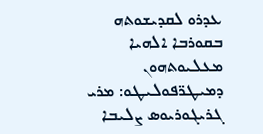ܥܕܪܘ ܠܩܕܝܫܘܬܗ ܒܩܘܪܒܐ ܐܠܗܝܐ ܡܥܠܝܘܬܗܘܢ ܕܡܝܛܪ̈ܦܘܠܝܛܘ: ܡܪܝ ܓܪܝܓܘܪܝܘܣ ܨܠܝܒܐ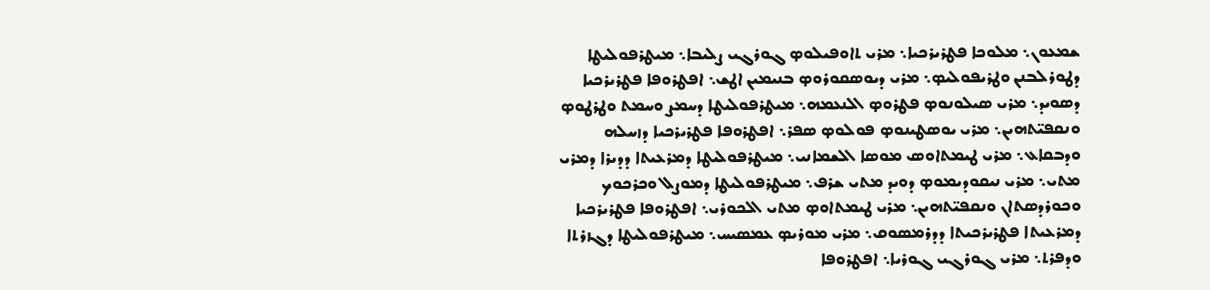ܫܡܥܘܢ܆ ܡܠܘܟܐ ܦܛܪܝܪܟܝܐ܆ ܡܪܝ ܬܐܘܦܝܠܘܤ ܓܘܪܓܝ ܨܠܝܒܐ܆ ܡܝܛܪܦܘܠܝܛܐ ܕܛܘܪܠܒܢܢ ܘܛܪܝܦܘܠܝܤ܆ ܡܪܝ ܕܝܘܣܩܘܪܘܤ ܒܢܝܡܝܢ ܐܛܫ܆ ܐܦܛܪܘܦܐ ܦܛܪܝܪܟܝܐ ܕܣܘܝܕ܆ ܡܪܝ ܣܝܠܘܢܘܤ ܦܛܪܘܤ ܐܠܢܥܡܗ܆ ܡܝܛܪܦܘܠܝܛܐ ܕܚܡܨ ܘܚܡܬ ܘܛܪܛܘܤ ܘܢܩܦܝ̈ܬܗܝܢ܆ ܡܪܝ ܝܘܣܛܝܢܘܤ ܦܘܠܘܤ ܣܦܪ܆ ܐܦܛܪܘܦܐ ܦܛܪܝܪܟܝܐ ܕܙܚܠܗ ܘܕܒܩܐܥ܆ ܡܪܝ ܛܝܡܬܐܘܣ ܡܘܣܐ ܐܠܫܡܐܢܝ܆ ܡܝܛܪܦܘܠܝܛܐ ܕܡܪܥܝܬܐ ܕܕܝܪܐ ܕܡܪܝ ܡܬܝ܆ ܡܪܝ ܢܝܩܘܕܝܡܘܤ ܕܘܝܕ ܡܬܝ ܫܪܦ܆ ܡܝܛܪܦܘܠܝܛܐ ܕܡܘܨܠ ܘܟܪܟܘܟ ܘܟܘܪܕܣܬܐܢ ܘܢܩܦܝ̈ܬܗܝܢ܆ ܡܪܝ ܛܝܡܬܐܘܤ ܡܬܝ ܐܠܟܘܪܝ܆ ܐܦܛܪܘܦܐ ܦܛܪܝܪܟܝܐ ܕܡܪܥܝܬܐ ܦܛܪܝܪܟܝܬܐ ܕܕܪܡܣܘܩ܆ ܡܪܝ ܡܘܪܝܤ ܥܡܣܝܚ܆ ܡܝܛܪܦܘܠܝܛܐ ܕܓܙܪܬܐ ܘܕܦܪܬ܆ ܡܪܝ ܓܘܪܓܝ ܓܘܪܝܐ܆ ܐܦܛܪܘܦܐ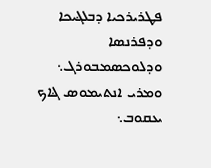ܦܛܪܝܪܟܝܐ ܕܒܠܔܝܟܐ ܘܕܦܪܢܣܐ ܘܕܠܘܟܣܡܒܘܪܓ܆ ܘܡܪܝ ܐܢܬܝܡܘܣ ܔܐܟ ܝܥܩܘܒ܆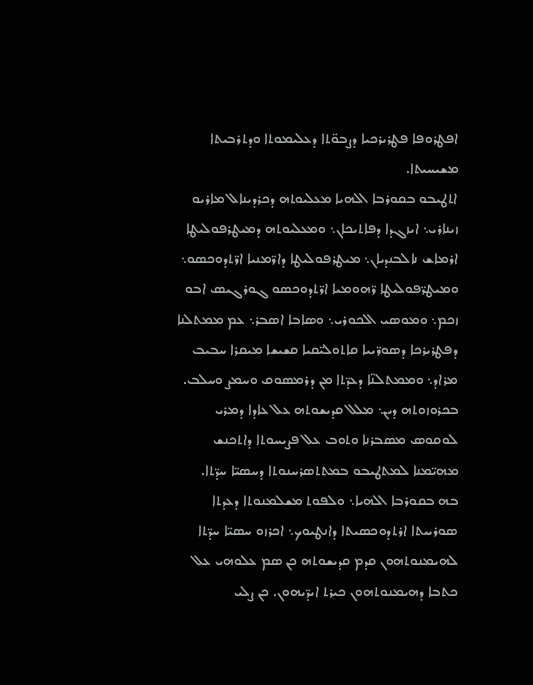ܐܦܛܪܘܦܐ ܦܛܪܝܪܟܝܐ ܕܨܒܘ̈ܬܐ ܕܥܠܝܡܘܬܐ ܘܕܬܪܒܝܬܐ ܡܫܝܚܝܬܐ.
ܐܬܛܝܒܘ ܒܩܘܪܒܐ ܐܠܗܝܐ ܡܥܠܝܘܬܗ ܕܟܪܕܝܢܐܠ ܡܐܪܝܘ ܙܝܢܐܪܝ܆ ܐܝܙܓܕܐ ܕܦܐܬܝܟܐܢ܆ ܘܡܥܠܝܘܬܗ ܕܡܝܛܪܦܘܠܝܛܐ ܐܪܡܐܫ ܢܐܠܒܢܕܝܐܢ܆ ܡܝܛܪܦܘܠܝܛܐ ܕܐܪ̈ܡܢܝܐ ܐܪ̈ܬܕܘܟܣܘ܆ ܘܡܝܛܪ̈ܦܘܠܝܛܐ ܪ̈ܗܘܡܝܐ ܐܪ̈ܬܕܘܟܣܘ ܓܘܪܓܝܣ ܐܒܘ ܙܟܡ܆ ܘܡܘܣܝ ܐܠܟܘܪܝ܆ ܘܣܐܒܐ ܐܣܒܪ܆ ܥܡ ܡܡܬܠܢܐ ܕܦܛܪܝܪܟܐ ܕܣܘܪ̈ܝܝܐ ܩܐܬܘܠܝ̈ܩܝܐ ܩܫܝܫܐ ܡܝܩܪܐ ܚܒܝܒ ܡܪܐܕ܆ ܘܡܡܬܠܢ̈ܐ ܕܥܕ̈ܬܐ ܡܢ ܕܪܡܣܘܩ ܘܚܡܨ ܘܚܠܒ.
ܒܟܪܘܙܘܬܗ ܕܝܢ܆ ܡܠܠ ܩܕܝܫܘܬܗ ܥܠ ܥܐܕܐ ܕܡܪܝ ܠܘܩܘܣ ܡܣܒܪܢܐ ܘܬܘܒ ܥܠ ܦܨܝܚܘܬܐ ܕܐܬܟܢܫ ܡܗܝ̈ܡܢܐ ܠܡܬܛܝܒܘ ܒܡܬܬܣܪܚܢܘܬܐ ܕܚܣܝ̈ܐ ܚܕ̈ܬܐ.
ܒܗ ܒܩܘܪܒܐ ܐܠܗܝܐ܆ ܘܠܦܘܬ ܡܫܠܡܢܘܬܐ ܕܥܕܬܐ ܣܘܪܝܝܬܐ ܐܪܬܕܘܟܣܝܬܐ ܕܐܢܛܝܘܟ܆ ܐܟܪܙܘ ܚܣܝ̈ܐ ܚܕ̈ܬܐ ܠܗܝܡܢܘܬܗܘܢ ܩܕܡ ܩܕܝܫܘܬܗ ܟܢ ܣܡ ܥܠܘܗܝ ܥܠ ܟܬܒܐ ܕܗܝܡܢܘܬܗܘܢ ܟܝܪܬ ܐܝܕ̈ܝܗܘܢ. ܟܢ ܨܠܝ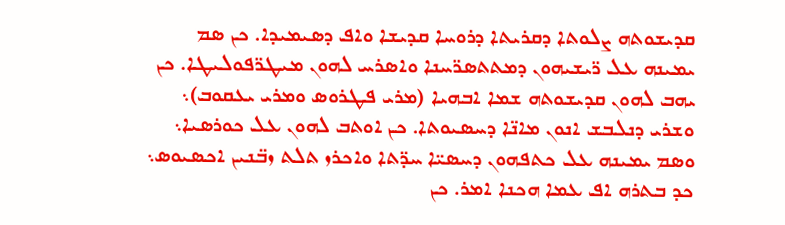ܩܕܝܫܘܬܗ ܨܠܘܬܐ ܕܩܪܝܬܐ ܕܪܘܚܐ ܩܕܝܫܐ ܘܐܦ ܕܣܝܡܝܕܐ. ܟܢ ܣܡ ܝܡܝܢܗ ܥܠ ܪ̈ܝܫܝܗܘܢ ܕܡܬܬܣܪ̈ܚܢܐ ܘܐܣܪܚ ܠܗܘܢ ܡܝܛܪ̈ܦܘܠܝܛܐ. ܟܢ ܝܗܒ ܠܗܘܢ ܩܕܝܫܘܬܗ ܫܡܐ ܐܒܗܝܐ (ܡܪܝ ܦܛܪܘܣ ܘܡܪܝ ܝܥܩܘܒ)܆ ܘܫܪܝ ܕܢܠܒܫ ܐܢܘܢ ܡܐܢ̈ܐ ܕܚܣܝܘܬܐ. ܟܢ ܐܘܬܒ ܠܗܘܢ ܥܠ ܟܘܪܣܝܐ܆ ܘܣܡ ܝܡܝܢܗ ܥܠ ܟܬܦܗܘܢ ܕܚܣܝ̈ܐ ܚܕ̈ܬܐ ܘܐܟܪܙ ܬܠܬ ܙܒ̈ܢܝܢ ܐܟܣܝܘܣ܆ ܟܕ ܒܬܪܗ ܐܦ ܥܡܐ ܗܟܢܐ ܐܡܪ. ܟܢ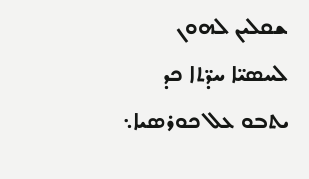ܫܩܠܝܢ ܠܗܘܢ ܠܚܣܝ̈ܐ ܚܕ̈ܬܐ ܟܕ ܝܬܒܘ ܥܠ ܟܘܪܣܝܐ܆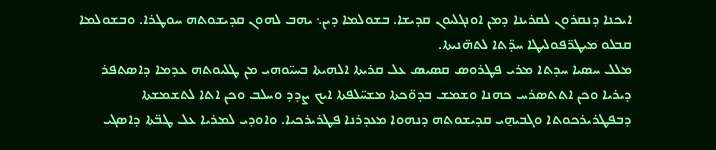ܐܝܟܢܐ ܕܢܩܪܘܢ ܠܩܪܝܢܐ ܕܡܢ ܐܘܢܓܠܝܘܢ ܩܕܝܫܐ. ܒܫܘܠܡܐ ܕܝܢ܆ ܝܗܒ ܠܗܘܢ ܩܕܝܫܘܬܗ ܚܘܛܪܐ. ܘܒܫܘܠܡܐ ܩܒܠܘ ܡܝܛܪ̈ܦܘܠܝܛܐ ܚܕ̈ܬܐ ܠܬܗ̈ܢܝܬܐ.
ܡܠܠ ܚܣܝܐ ܚܕܬܐ ܡܪܝ ܦܛܪܘܣ ܩܣܝܣ ܥܠ ܩܪܝܬܐ ܐܠܗܝܬܐ ܒܚܝ̈ܘܗܝ ܡܢ ܛܠܝܘܬܗ ܥܕܡܐ ܕܐܣܬܦܪ ܕܝܪܝܐ ܘܟܢ ܐܬܬܣܪܚ ܟܗܢܐ ܘܫܡܫ ܒܕܘ̈ܟܬܐ ܡܫܚ̈ܠܦܬܐ ܐܝܟ ܨܕܕ ܘܚܠܒ ܘܟܢ ܐܬܐ ܠܬܫܡܫܬܐ ܕܒܦܛܪܝܪܟܘܬܐ ܘܓܒܝܗ̱ܝ ܩܕܝܫܘܬܗ ܕܢܗܘܐ ܡܥܕܪܢܐ ܦܛܪܝܪܟܝܐ. ܘܐܘܕܝ ܠܡܪܝܐ ܥܠ ܛܒ̈ܬܐ ܕܐܣܓܝ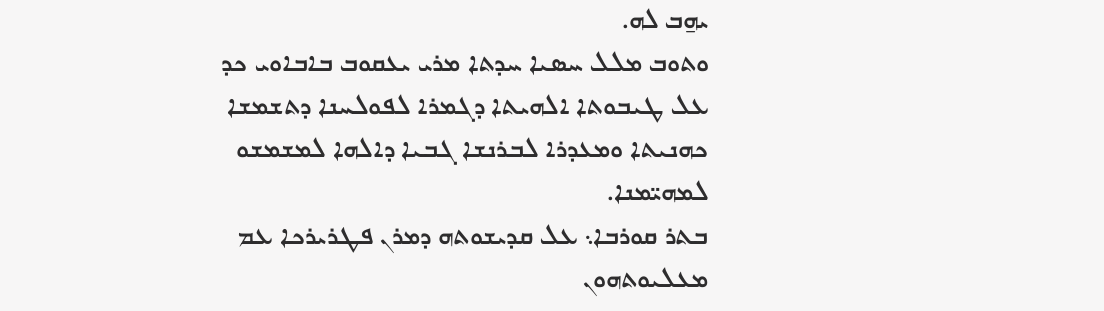ܝܗ̱ܒ ܠܗ.
ܘܬܘܒ ܡܠܠ ܚܣܝܐ ܚܕܬܐ ܡܪܝ ܝܥܩܘܒ ܒܐܒܐܘܝ ܟܕ ܥܠ ܛܝܒܘܬܐ ܐܠܗܝܬܐ ܕܓܡܪܐ ܠܦܘܠܚܢܐ ܕܬܫܡܫܐ ܟܗܢܝܬܐ ܘܡܥܕܪܐ ܠܒܪܢܫܐ ܓܒܝܐ ܕܐܠܗܐ ܠܡܫܡܫܘ ܠܡܗܝ̈ܡܢܐ.
ܒܬܪ ܩܘܪܒܐ܆ ܥܠ ܩܕܝܫܘܬܗ ܕܡܪܢ ܦܛܪܝܪܟܐ ܥܡ ܡܥܠܝܘܬܗܘܢ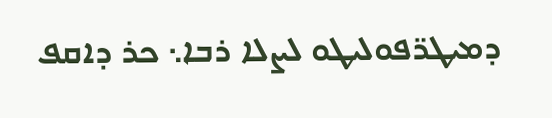ܕܡܝܛܪ̈ܦܘܠܝܛܘ ܠܨܠܐ ܪܒܐ܆ ܟܪ ܕܐܩܦ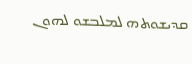ܩܕܝܫܘܬܗ ܠܡܠܒܫܘ ܠܗܘܢ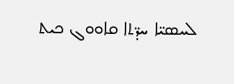ܠܚܣܝ̈ܐ ܚܕ̈ܬܐ ܩܐܘܘܓ ܟܝܬ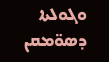ܘܓܘܠܬܐ ܕܣܘ̈ܡܩܢ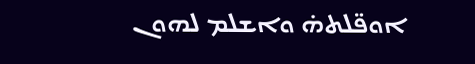ܐܘܦ̈ܠܬܗ̇ ܘܐܫܠܡ ܠܗܘܢ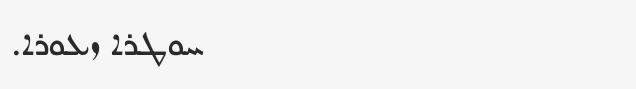ܚܘܛܪܐ ܙܥܘܪܐ.